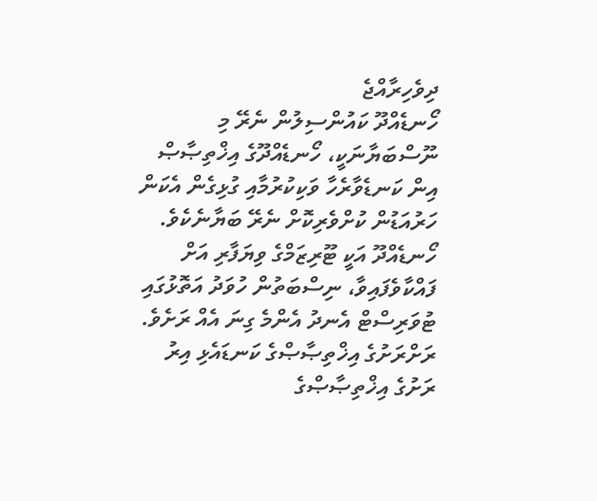ދިވެހިރާއްޖެ
ހޯނޑެއްދޫ ކައުންސިލުން ނެރޭ މި ނޫސްބަޔާނަކީ، ހޯނޑެއްދޫގެ އިޚްތިޞާޞް އިން ކަނޑެވާރެހާ ވަކިކުރުމާއި ގުޅިގެން އެކަން ހަރުއަޑުން ކުށްވެރިކޮށް ނެރޭ ބަޔާނެކެވެ.
ހޯނޑެއްދޫ އަކީ ޓޫރިޒަމްގެ ވިޔަފާރި އަށް ފައްކާވެފައިވާ، ނިސްބަތުން ހުވަދު އަތޮޅުގައި ޓުވަރިސްޓް އެނދު އެންމެ ގިނަ އެއް ރަށެވެ. ރަށްރަށުގެ އިޚްތިޞާޞްގެ ކަނޑައެޅި އިރު ރަށުގެ އިޚްތިޞާޞްގެ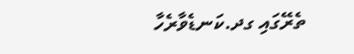ތެރޭގައި ގދ.ކަނޑެވާރެހާ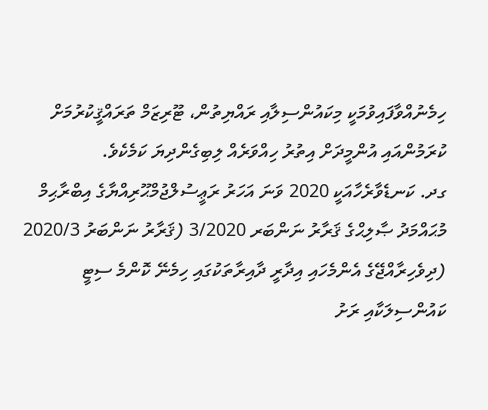ހިމެނުއްވާފައިވުމަކީ މިކައުންސިލާއި ރައްޔިތުން، ޓޫރިޒަމް ތަރައްޤީކުރުމަށް ކުރަމުންއައި އުންމީދަށް އިތުރު ހިއްވަރެއް ލިބިގެންދިޔަ ކަމެކެވެ.
ގދ. ކަނޑެވާރެހާއަކީ 2020 ވަނަ އަހަރު ރަޢީސުލްޖުމްޙޫރިއްޔާގެ އިބްރާޙިމް މުޙައްމަދު ޞާލިޙްގެ ޤަރާރު ނަންބަރ 3/2020 (ޤަރާރު ނަންބަރު 2020/3 (ދިވެހިރާއްޖޭގެ އެންމެހައި އިދާރީ ދާއިރާތަކުގައި ހިމެނޭ ކޮންމެ ސިޓީ ކައުންސިލަކާއި ރަށު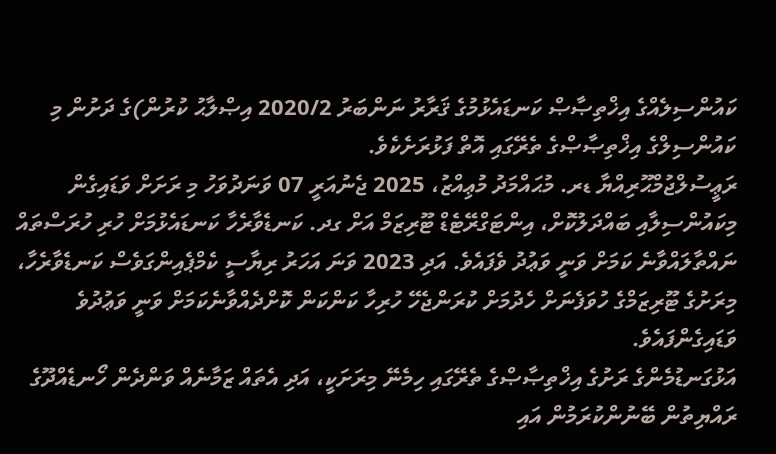ކައުންސިލެއްގެ އިޚްތިޞާޞް ކަނޑައެޅުމުގެ ޤަރާރު ނަންބަރު 2020/2 އިޞްލާޙު ކުރުން)ގެ ދަށުން މި ކައުންސިލްގެ އިޚްތިޞާޞްގެ ތެރޭގައި އޮތް ފަޅުރަށެކެވެ.
ރަޢީސުލްޖުމްޙޫރިއްޔާ ޑރ. މުޙައްމަދު މުޢިއްޒު، 2025 ޖެނުއަރީ 07 ވަނަދުވަހު މި ރަށަށް ވަޑައިގެން މިކައުންސިލާއި ބައްދަލުކޮށް، އިންޓަގްރޭޓެޑް ޓޫރިޒަމް އަށް ގދ. ކަނޑެވާރެހާ ކަނޑައެޅުމަށް ހުރި ހުރަސްތައް ނައްތާލައްވާނެ ކަމަށް ވަނީ ވަޢުދު ވެފައެވެ. އަދި 2023 ވަނަ އަހަރު ރިޔާސީ ކެމްޕެއިންގަވެސް ކަނޑެވާރެހާ، މިރަށުގެ ޓޫރިޒަމްގެ ހުވަފެނަށް ހެދުމަށް ކުރަންޖެހޭ ހުރިހާ ކަންކަން ކޮށްދެއްވާނެކަމަށް ވަނީ ވަޢުދުވެ ވަޑައިގެންފައެވެ.
އަޅުގަނޑުމެންގެ ރަށުގެ އިޚްތިޞާޞްގެ ތެރޭގައި ހިމެނޭ މިރަށަކީ، އަދި އެތައް ޒަމާނެއް ވަންދެން ހޯނޑެއްދޫގެ ރައްޔިތުން ބޭނުންކުރަމުން އައި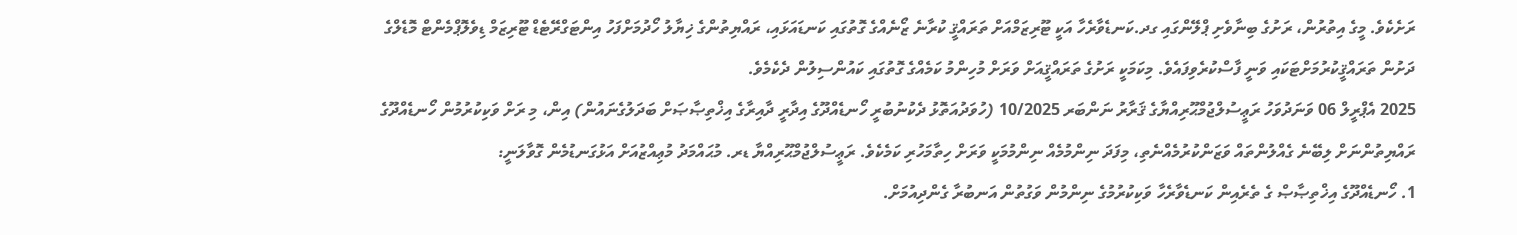ރަށެކެވެ. މީގެ އިތުރުން، ރަށުގެ ބިނާވެށި ޕްލޭންގައި ގދ.ކަނޑެވާރެހާ އަކީ ޓޫރިޒަމްއަށް ތަރައްޤީ ކުރާނެ ޒޯނެއްގެ ގޮތުގައި ކަނޑައަޅައި، ރައްޔިތުންގެ ޚިޔާލު ހޯދުމަށްފަހު އިންޓަގްރޭޓެޑް ޓޫރިޒަމް ޑިވެލޮޕްމެންޓް މޮޑެލްގެ ދަށުން ތަރައްޤީކުރުމަށްޓަކައި ވަނީ ފާސްކުރެވިފައެވެ. މިކަމަކީ ރަށުގެ ތަރައްޤީއަށް ވަރަށް މުހިންމު ކަމެއްގެ ގޮތުގައި ކައުންސިލުން ދެކެމެވެ.
2025 އެޕްރީލް 06 ވަނަދުވަހު ރަޢީސުލްޖުމްޙޫރިއްޔާގެ ޤަރާރު ނަންބަރ 10/2025 (ހުވަދުއަތޮޅު ދެކުނުބުރީ ހޯނޑެއްދޫގެ އިދާރީ ދާއިރާގެ އިޚްތިޞާޞަށް ބަދަލުގެނައުން) އިން، މި ރަށް ވަކިކުރުމުން ހޯނޑެއްދޫގެ ރައްޔިތުންނަށް ލިބޭނެ ގެއްލުންތައް ވަޒަންކުރުމެއްނެތި، މިފަދަ ނިންމުމެއް ނިންމުމަކީ ވަރަށް ހިތާމަހުރި ކަމެކެވެ. ރަޢީސުލްޖުމްޙޫރިއްޔާ ޑރ. މުޙައްމަދު މުޢިއްޒުއަށް އަޅުގަނޑުމެން ގޮވާލަނީ:
1. ހޯނޑެއްދޫގެ އިޚްތިޞާޞް ގެ ތެރެއިން ކަނޑެވާރެހާ ވަކިކުރުމުގެ ނިންމުން ވަގުތުން އަނބުރާ ގެންދިއުމަށް.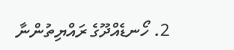2. ހޯނޑެއްދޫގެ ރައްޔިތުންނާ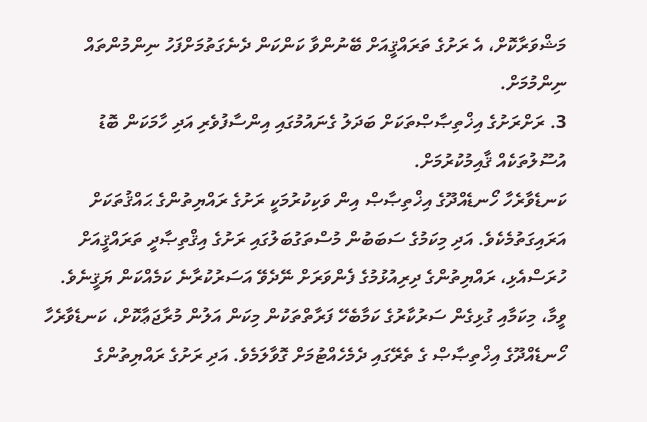މަޝްވަރާކޮށް، އެ ރަށުގެ ތަރައްޤީއަށް ބޭނުންވާ ކަންކަން ދެނެގަތުމަށްފަހު ނިންމުންތައް ނިންމުމަށް.
3. ރަށްރަށުގެ އިޚްތިޞާޞްތަކަށް ބަދަލު ގެނައުމުގައި އިންސާފުވެރި އަދި ހާމަކަން ބޮޑު އުސޫލުތަކެއް ޤާއިމުކުރުމަށް.
ކަނޑެވާރެހާ ހޯނޑެއްދޫގެ އިޚްތިޞާޞް އިން ވަކިކުރުމަކީ ރަށުގެ ރައްޔިތުންގެ ޙައްޤުތަކަށް އަރައިގަތުމެކެވެ. އަދި މިކަމުގެ ސަބަބުން މުސްތަގުބަލުގައި ރަށުގެ އިޤްތިޞާދީ ތަރައްޤީއަށް ހުރަސްއެޅި، ރައްޔިތުންގެ ދިރިއުޅުމުގެ ފެންވަރަށް ނޭދެވޭ އަސަރުކުރާނެ ކަމެއްކަން ޔަޤީނެވެ.
ވީމާ، މިކަމާއި ގުޅިގެން ސަރުކާރުގެ ކަމާބެހޭ ފަރާތްތަކުން މިކަން އަލުން މުރާޖަޢާކޮށް، ކަނޑެވާރެހާ ހޯނޑެއްދޫގެ އިޚްތިޞާޞް ގެ ތެރޭގައި ދެމެހެއްޓުމަށް ގޮވާލަމެވެ. އަދި ރަށުގެ ރައްޔިތުންގެ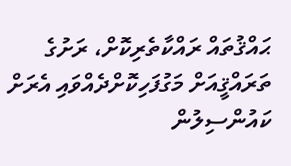ޙައްޤުތައް ރައްކާތެރިކޮށް، ރަށުގެ ތަރައްޤީއަށް މަގުފަހިކޮށްދެއްވައި އެރަށް ކައުންސިލުން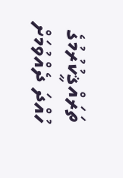ތަރައްޤީކުރުމުގެ ހުއްދަ ދެއްވުމަށް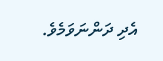އެދި ދަންނަވަމެވެ.